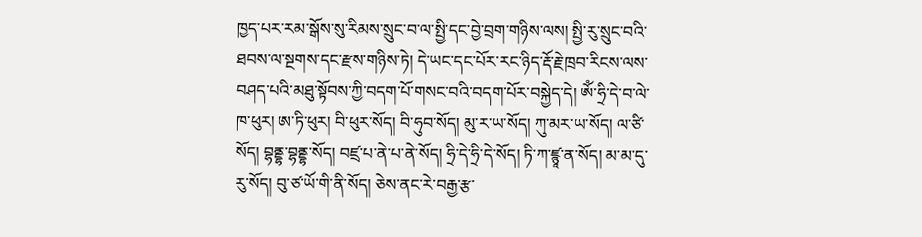ཁྱད་པར་རམ་སྒོས་སུ་རིམས་སྲུང་བ་ལ་སྤྱི་དང་བྱེ་བྲག་གཉིས་ལས། སྤྱི་རུ་སྲུང་བའི་ཐབས་ལ་སྔགས་དང་རྫས་གཉིས་ཏེ། དེ་ཡང་དང་པོར་རང་ཉིད་རྡོ་རྗེ་ཁྲབ་རིངས་ལས་བཤད་པའི་མཐུ་སྟོབས་ཀྱི་བདག་པོ་གསང་བའི་བདག་པོར་བསྐྱེད་དེ། ཨོཾ་ཧྲི་དེ་བ་ལེ་ཁ་ཕུར། ཨ་ཏི་ཕུར། བི་ཕུར་སོད། བི་ཧུབ་སོད། མུ་ར་ཡ་སོད། ཀུ་མར་ཡ་སོད། ལ་ཙི་སོད། བྷནྡྷ་བྷནྡྷ་སོད། བཛྲ་པ་ནེ་པ་ནེ་སོད། ཧྲི་དེ་ཧྲི་དེ་སོད། ཏི་ཀ་ཛྙཱ་ན་སོད། མ་མ་དུ་རུ་སོད། བུ་ཙ་ཡོ་གི་ནི་སོད། ཅེས་ནང་རེ་བརྒྱ་རྩ་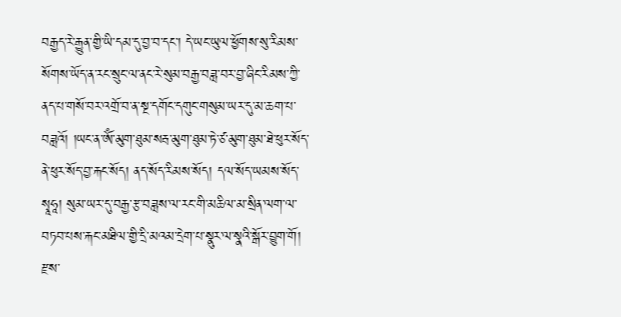བརྒྱད་རེ་རྒྱུན་གྱི་ཡི་དམ་དུ་བྱ་བ་དང་། དེ་ཡང་ཡུལ་ཕྱོགས་སུ་རིམས་སོགས་ཡོད་ན་རང་སྲུང་ལ་ནང་རེ་སུམ་བརྒྱ་བཟླ་བར་བྱ་ཞིང་རིམས་ཀྱི་ནད་པ་གསོ་བར་འགྲོ་བ་ན་སྔ་དགོང་དགུང་གསུམ་ཡར་དུ་མ་ཆག་པ་བཟླའོ། །ཡང་ན་ཨོཾ་མུག་ཐུམ་སརྦ་མུག་ཐུམ་ཏེ་ཙ་མུག་ཐུམ་ཐེ་ཕུར་སོད་ནེ་ཕུར་སོད་བྱ་རྐང་སོད། ནད་སོད་རིམས་སོད། དལ་སོད་ཡམས་སོད་སྭཱཧཱ། སུམ་ཡར་དུ་བརྒྱ་རྩ་བཟླས་ལ་རང་གི་མཆིལ་མ་སྲིན་ལག་ལ་བཏབ་པས་རྐང་མཐིལ་གྱི་དྲི་མའམ་དྲེག་པ་སྣུར་ལ་སྣའི་སྒོར་བྱུག་གོ། རྫས་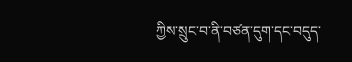ཀྱིས་སྲུང་བ་ནི་བཙན་དུག་དང་བདུད་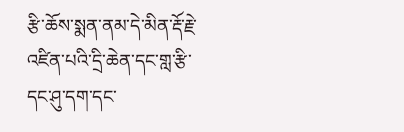རྩི་ཆོས་སྨན་ནམ་དེ་མིན་རྡོ་རྗེ་འཛིན་པའི་དྲི་ཆེན་དང་གླ་རྩི་དང་ཤུ་དག་དང་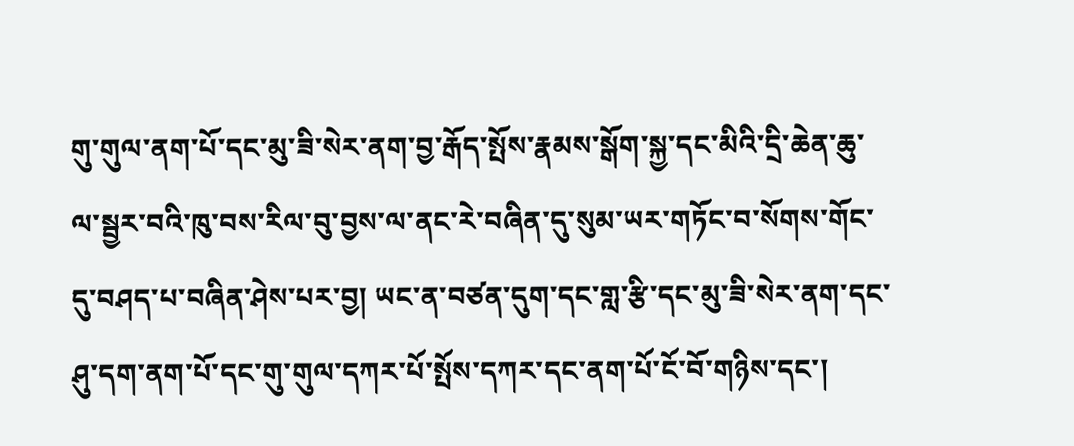གུ་གུལ་ནག་པོ་དང་མུ་ཟི་སེར་ནག་བྱ་རྒོད་སྤོས་རྣམས་སྒོག་སྐྱ་དང་མིའི་དྲི་ཆེན་ཆུ་ལ་སྦྱར་བའི་ཁུ་བས་རིལ་བུ་བྱས་ལ་ནང་རེ་བཞིན་དུ་སུམ་ཡར་གཏོང་བ་སོགས་གོང་དུ་བཤད་པ་བཞིན་ཤེས་པར་བྱ། ཡང་ན་བཙན་དུག་དང་གླ་རྩི་དང་མུ་ཟི་སེར་ནག་དང་ཤུ་དག་ནག་པོ་དང་གུ་གུལ་དཀར་པོ་སྤོས་དཀར་དང་ནག་པོ་ངོ་བོ་གཉིས་དང་།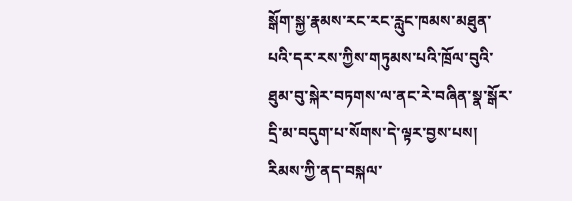སྒོག་སྐྱ་རྣམས་རང་རང་རླུང་ཁམས་མཐུན་པའི་དར་རས་ཀྱིས་གཏུམས་པའི་ཁྲོལ་བུའི་ཐུམ་བུ་སྐེར་བཏགས་ལ་ནང་རེ་བཞིན་སྣ་སྒོར་དྲི་མ་བདུག་པ་སོགས་དེ་ལྟར་བྱས་པས། རིམས་ཀྱི་ནད་བསྐལ་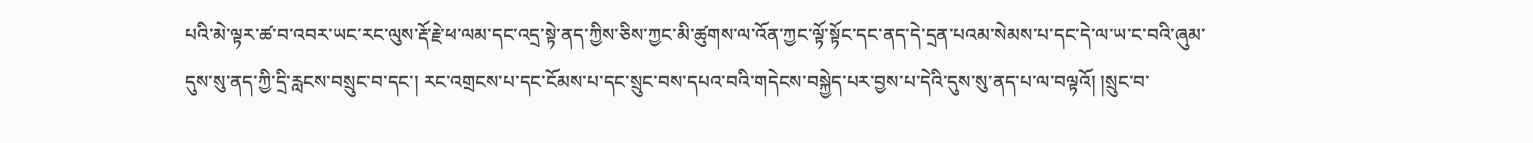པའི་མེ་ལྟར་ཚ་བ་འབར་ཡང་རང་ལུས་རྡོ་རྗེ་ཕ་ལམ་དང་འདྲ་སྟེ་ནད་ཀྱིས་ཅིས་ཀྱང་མི་ཚུགས་ལ་འོན་ཀྱང་ལྟོ་སྟོང་དང་ནད་དེ་དྲན་པའམ་སེམས་པ་དང་དེ་ལ་ཡ་ང་བའི་ཞུམ་དུས་སུ་ནད་ཀྱི་དྲི་རླངས་བསྲུང་བ་དང་། རང་འགྲངས་པ་དང་ངོམས་པ་དང་སྲུང་བས་དཔའ་བའི་གདེངས་བསྐྱེད་པར་བྱས་པ་དེའི་དུས་སུ་ནད་པ་ལ་བལྟའོ། །སྲུང་བ་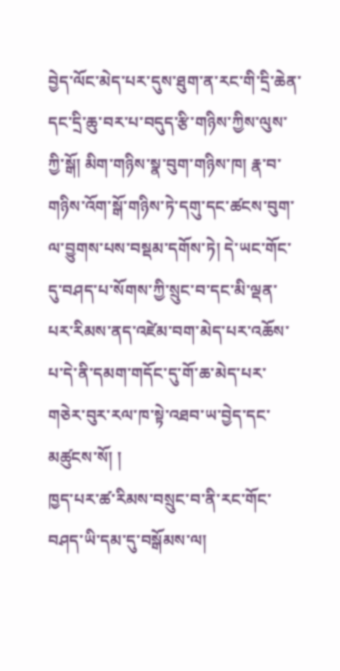བྱེད་ལོང་མེད་པར་དུས་ཐུག་ན་རང་གི་དྲི་ཆེན་དང་དྲི་ཆུ་བར་པ་བདུད་རྩི་གཉིས་ཀྱིས་ལུས་ཀྱི་སྒོ། མིག་གཉིས་སྣ་བུག་གཉིས་ཁ། རྣ་བ་གཉིས་འོག་སྒོ་གཉིས་ཏེ་དགུ་དང་ཚངས་བུག་ལ་བྱུགས་པས་བསྡམ་དགོས་ཏེ། དེ་ཡང་གོང་དུ་བཤད་པ་སོགས་ཀྱི་སྲུང་བ་དང་མི་ལྡན་པར་རིམས་ནད་འཛེམ་བག་མེད་པར་འཆོས་པ་དེ་ནི་དམག་གདོང་དུ་གོ་ཆ་མེད་པར་གཅེར་བུར་རལ་ཁ་སྟེ་འཐབ་ཡ་བྱེད་དང་མཚུངས་སོ། །
ཁྱད་པར་ཚ་རིམས་བསྲུང་བ་ནི་རང་གོང་བཤད་ཡི་དམ་དུ་བསྒོམས་ལ།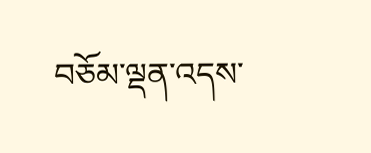བཅོམ་ལྡན་འདས་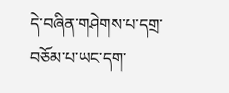དེ་བཞིན་གཤེགས་པ་དགྲ་བཅོམ་པ་ཡང་དག་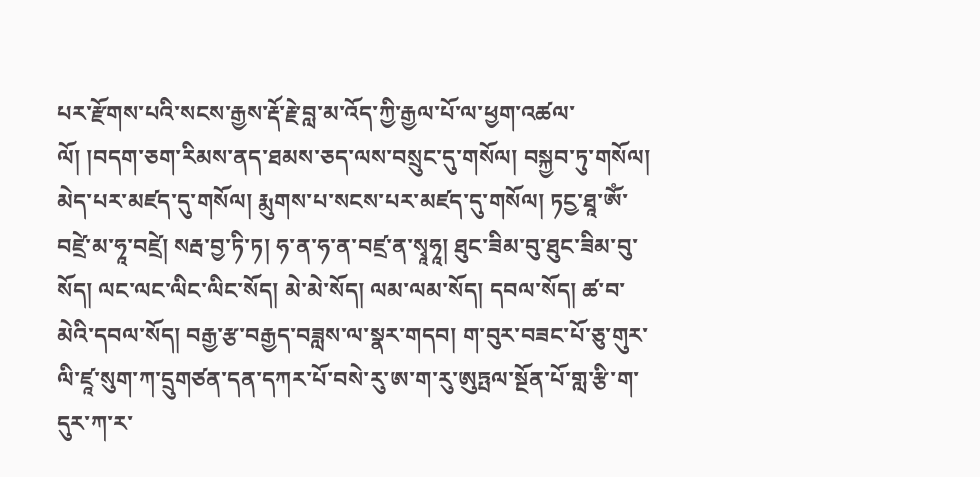པར་རྫོགས་པའི་སངས་རྒྱས་རྡོ་རྗེ་བླ་མ་འོད་ཀྱི་རྒྱལ་པོ་ལ་ཕྱག་འཚལ་ལོ། །བདག་ཅག་རིམས་ནད་ཐམས་ཅད་ལས་བསྲུང་དུ་གསོལ། བསྐྱབ་ཏུ་གསོལ། མེད་པར་མཛད་དུ་གསོལ། རྨུགས་པ་སངས་པར་མཛད་དུ་གསོལ། ཏངྱ་ཐཱ་ཨོཾ་བཛྲེ་མ་ཧཱ་བཛྲེ། སརྦ་བྱ་ཏི་ཏ། ཧ་ན་ཧ་ན་བཛྲ་ན་སྭཱཧཱ། ཐུང་ཟིམ་བུ་ཐུང་ཟིམ་བུ་སོད། ལང་ལང་ལིང་ལིང་སོད། མེ་མེ་སོད། ལམ་ལམ་སོད། དབལ་སོད། ཚ་བ་མེའི་དབལ་སོད། བརྒྱ་རྩ་བརྒྱད་བཟླས་ལ་སྣར་གདབ། ག་བུར་བཟང་པོ་ཅུ་གུར་ལི་ཛཱ་སུག་ཀ་དྲུགཙན་དན་དཀར་པོ་བསེ་རུ་ཨ་ག་རུ་ཨུཏྤལ་སྔོན་པོ་གླ་རྩི་ག་དུར་ཀ་ར་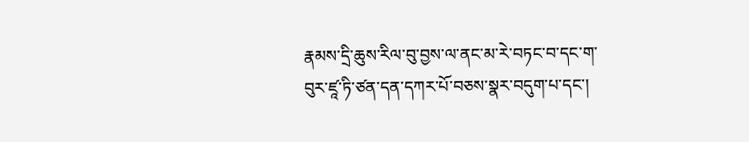རྣམས་དྲི་ཆུས་རིལ་བུ་བྱས་ལ་ནང་མ་རེ་བཏང་བ་དང་ག་བུར་ཛཱ་ཏི་ཙན་དན་དཀར་པོ་བཅས་སྣར་བདུག་པ་དང་།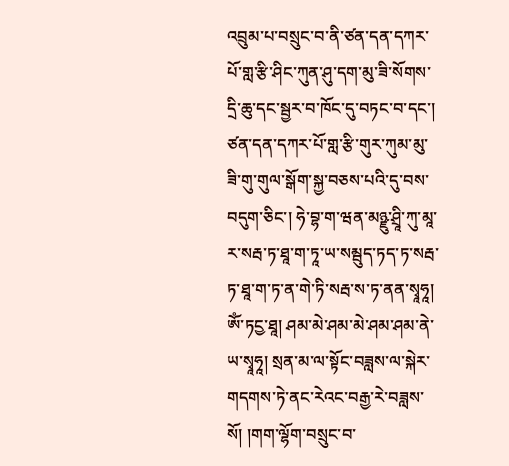འབྲུམ་པ་བསྲུང་བ་ནི་ཙན་དན་དཀར་པོ་གླ་རྩི་ཤིང་ཀུན་ཤུ་དག་མུ་ཟི་སོགས་དྲི་ཆུ་དང་སྦྱར་བ་ཁོང་དུ་བཏང་བ་དང་། ཙན་དན་དཀར་པོ་གླ་རྩི་གུར་ཀུམ་མུ་ཟི་གུ་གུལ་སྒོག་སྐྱ་བཅས་པའི་དུ་བས་བདུག་ཅིང་། ཧེ་བྷ་ག་ཝན་མཉྫུ་ཤྲཱི་ཀུ་མཱ་ར་སརྦ་ཏ་ཐཱ་ག་ཏཱ་ཡ་སམྦུད་ཏད་ཏ་སརྦ་ཏ་ཐཱ་ག་ཏ་ན་གེ་ཏི་སརྦ་ས་ཏ་ནན་སྭཱཧཱ། ཨོཾ་ཏངྱ་ཐཱ། ཤམ་མེ་ཤམ་མེ་ཤམ་ཤམ་ནེ་ཡ་སྭཱཧཱ། སྲན་མ་ལ་སྟོང་བཟླས་ལ་སྐེར་གདགས་ཏེ་ནང་རེའང་བརྒྱ་རེ་བཟླས་སོ། །གག་ལྷོག་བསྲུང་བ་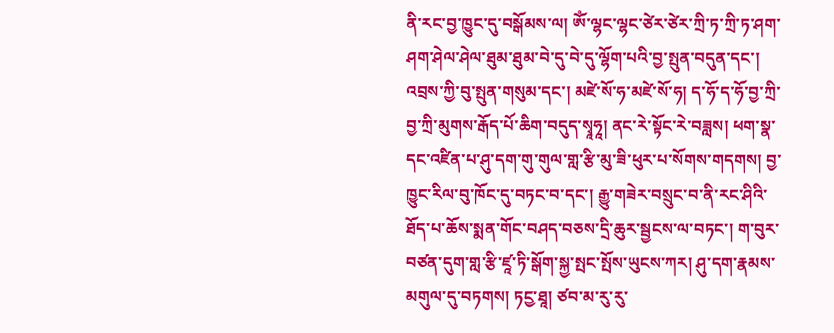ནི་རང་བྱ་ཁྱུང་དུ་བསྒོམས་ལ། ཨོཾ་ལྷང་ལྷང་ཙེར་ཙེར་ཀྲི་ཏ་ཀྲི་ཏ་ཤག་ཤག་ཤེལ་ཤེལ་ཐུམ་ཐུམ་བེ་དུ་བེ་དུ་ལྷོག་པའི་བྱ་སྤུན་བདུན་དང་། འབྲས་ཀྱི་བུ་སྤུན་གསུམ་དང་། མཛེ་སོ་ཧ་མཛེ་སོ་ཧ། ད་ཧོ་ད་ཧོ་བྱ་ཀྲི་བྱ་ཀྲི་མུགས་རྒོད་པོ་ཆིག་བདུད་སྭཱཧཱ། ནང་རེ་སྟོང་རེ་བཟླས། ཕག་སྣ་དང་འཛིན་པ་ཤུ་དག་གུ་གུལ་གླ་རྩི་མུ་ཟི་ཕུར་པ་སོགས་གདགས། བྱ་ཁྱུང་རིལ་བུ་ཁོང་དུ་བཏང་བ་དང་། རྒྱུ་གཟེར་བསྲུང་བ་ནི་རང་ཤིའི་ཐོད་པ་ཆོས་སྨན་གོང་བཤད་བཅས་དྲི་ཆུར་སྦྱངས་ལ་བཏང་། ག་བུར་བཙན་དུག་གླ་རྩི་ཛཱ་ཏི་སྒོག་སྐྱ་སྤང་སྤོས་ཡུངས་ཀར། ཤུ་དག་རྣམས་མགུལ་དུ་བཏགས། ཏངྱ་ཐཱ། ཙབ་མ་རུ་རུ་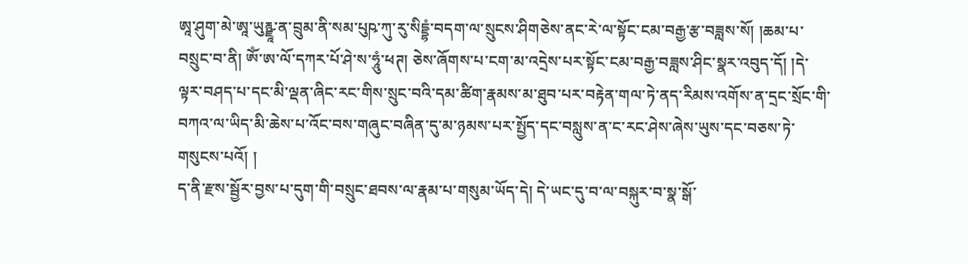ཨཱ་ཤུག་མེ་ཨཱ་ཡུརྙྫཱ་ན་བྲུམ་ནི་སམ་པུཥ་ཀུ་རུ་སིདྡྷཾ་བདག་ལ་སྲུངས་ཤིགཅེས་ནང་རེ་ལ་སྟོང་ངམ་བརྒྱ་རྩ་བཟླས་སོ། །ཆམ་པ་བསྲུང་བ་ནི། ཨོཾ་ཨ་ལོ་དཀར་པོ་ཤེ་ས་ཧཱུཾ་ཕཊ། ཅེས་ཞོགས་པ་ངག་མ་འདྲེས་པར་སྟོང་ངམ་བརྒྱ་བཟླས་ཤིང་སྣར་འབུད་དོ། །དེ་ལྟར་བཤད་པ་དང་མི་ལྡན་ཞིང་རང་གིས་སྲུང་བའི་དམ་ཚིག་རྣམས་མ་ཐུབ་པར་བརྟེན་གལ་ཏེ་ནད་རིམས་འགོས་ན་དྲང་སྲོང་གི་བཀའ་ལ་ཡིད་མི་ཆེས་པ་འོང་བས་གཞུང་བཞིན་དུ་མ་ཉམས་པར་སྤྱོད་དང་བསླུས་ན་ང་རང་ཤེས་ཞེས་ཡུས་དང་བཅས་ཏེ་གསུངས་པའོ། །
ད་ནི་རྫས་སྦྱོར་བྱས་པ་དུག་གི་བསྲུང་ཐབས་ལ་རྣམ་པ་གསུམ་ཡོད་དེ། དེ་ཡང་དུ་བ་ལ་བསྐུར་བ་སྣ་སྒོ་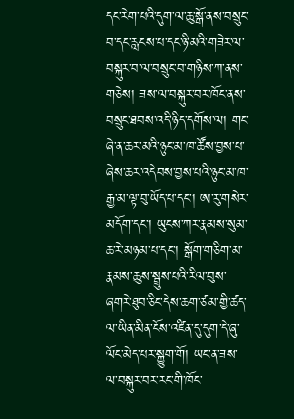དང་རེག་པའི་དུག་ལ་ཆུ་སྒོ་ནས་བསྲུང་བ་དང་རླངས་པ་དང་ཉི་མའི་གཟེར་ལ་བསྐུར་བ་ལ་བསྲུང་བ་གཉིས་ཀ་ནས་གཅེས། ཟས་ལ་བསྐུར་བར་ཁོང་ནས་བསྲུང་ཐབས་འདི་ཉིད་དགོས་ལ། གང་ཞེ་ན་ཆར་མའི་ཉུང་མ་ཁ་ཚོས་བྱས་པ་ཞེས་ཆར་འདེབས་བྱས་པའི་ཉུང་མ་ཁ་རྒྱ་མ་ལྟ་བུ་ཡོད་པ་དང་། ཨ་རུ་གསེར་མདོག་དང་། ཡུངས་ཀར་རྣམས་སུམ་ཆ་རེ་མཉམ་པ་དང་། སྒོག་གཅིག་མ་རྣམས་ཆུས་སྦྲུས་པའི་རིལ་བུས་ཞགརེ་ཐུབ་ཅིང་དེས་ཆག་ཙམ་གྱི་ཚད་ལ་ཡིན་མིན་ངོས་འཛིན་དུ་དུག་དེ་ཞུ་ལོང་མེད་པར་སྐྱུག་གོ། ཡང་ན་ཟས་ལ་བསྐུར་བར་རང་གི་ཁོང་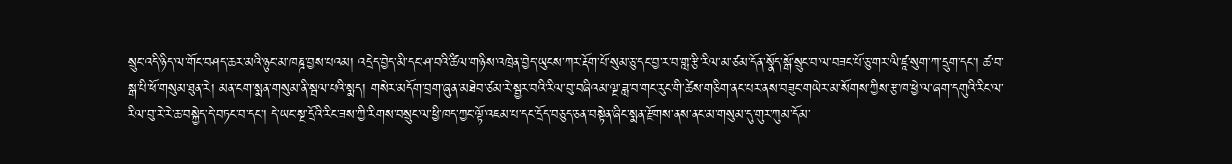སྲུང་འདི་ཉིད་ལ་གོང་བཤད་ཆར་མའི་ཉུང་མ་ཁཎྜ་བྱས་པའམ། འདྲེད་བྱེད་མི་དང་ཤ་བའི་ཚིལ་གཉིས་འཁྲེན་བྱེད་ཡུངས་ཀར་རྡོག་པོ་སུམ་ཅུ་དང་བྱ་ར་བ་གླ་རྩི་རིལ་མ་ཙམ་དོན་སྣོད་སྒོ་སྲུང་བ་ལ་བཟང་པོ་ཅུ་གར་ལི་ཛཱ་སུག་ཀ་དྲུག་དང་། ཚ་བ་སྒ་པི་ཕོ་གསུམ་ཐུན་རེ། མན་ངག་སྨན་གསུམ་ནི་སྦལ་པའི་སྨད། གསེར་མདོག་བྲག་ཞུན་མཐེབ་ཙམ་རེ་སྦྱར་བའི་རིལ་བུ་བཞིའམ་ལྔ་ཟླ་བ་གང་རུང་གི་ཚེས་གཅིག་ནང་པར་ནས་བཟུང་གཡེར་མ་སོགས་ཀྱིས་རྩ་ཁ་ཕྱེ་ལ་ཞག་དགུའི་རིང་ལ་རིལ་བུ་རེ་རེ་ཆ་བསྐྱེད་དེ་བཏང་བ་དང་། དེ་ཡང་སྔ་དྲོའི་རིང་ཟས་ཀྱི་རིགས་བསྲུང་ལ་ཕྱི་ཁད་ཀྱང་ལྟོ་འཇམ་པ་དང་དྲོད་བཅུད་ཅན་བསྟེན་ཞིང་སྨན་རྫོགས་ནས་ནང་མ་གསུམ་དུ་གུར་ཀུམ་དོམ་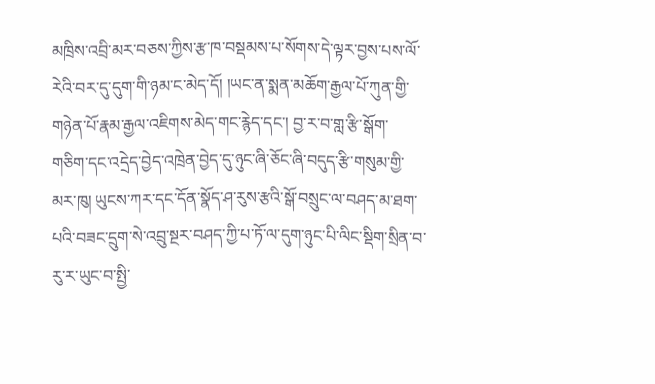མཁྲིས་འབྲི་མར་བཅས་ཀྱིས་རྩ་ཁ་བསྡམས་པ་སོགས་དེ་ལྟར་བྱས་པས་ལོ་རེའི་བར་དུ་དུག་གི་ཉམ་ང་མེད་དོ། །ཡང་ན་སྨན་མཆོག་རྒྱལ་པོ་ཀུན་གྱི་གཉེན་པོ་རྣམ་རྒྱལ་འཇིགས་མེད་གང་རྙེད་དང་། བྱ་ར་བ་གླ་རྩི་སྒོག་གཅིག་དང་འདྲེད་བྱེད་འཁྲེན་བྱེད་དུ་ཉུང་ཞི་ཅོང་ཞི་བདུད་རྩི་གསུམ་གྱི་མར་ཁུ། ཡུངས་ཀར་དང་དོན་སྣོད་ཤ་རུས་རྩའི་སྒོ་བསྲུང་ལ་བཤད་མ་ཐག་པའི་བཟང་དྲུག་སེ་འབྲུ་སྔར་བཤད་ཀྱི་པ་ཏོ་ལ་དུག་ཉུང་པི་ལིང་སྡིག་སྲིན་བ་རུ་ར་ཡུང་བ་སྤྱི་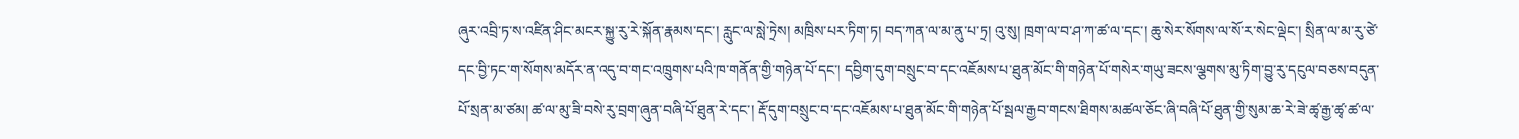ཞུར་འབྲི་ཏ་ས་འཛིན་ཤིང་མངར་སྐྱུ་རུ་རེ་སྐོན་རྣམས་དང་། རླུང་ལ་སླེ་ཏྲེས། མཁྲིས་པར་ཏིག་ཏ། བད་ཀན་ལ་མ་ནུ་པ་ཏྲ། འུ་སུ། ཁྲག་ལ་བ་ཤ་ཀ་ཚ་ལ་དང་། ཆུ་སེར་སོགས་ལ་སོ་ར་སེང་ལྡེང་། སྲིན་ལ་མ་རུ་ཙེ་དང་བྱི་ཏང་ག་སོགས་མདོར་ན་འདུ་བ་གང་འཁྲུགས་པའི་ཁ་གནོན་གྱི་གཉེན་པོ་དང་། དབྱིག་དུག་བསྲུང་བ་དང་འཇོམས་པ་ཐུན་མོང་གི་གཉེན་པོ་གསེར་གཡུ་ཟངས་ལྕགས་མུ་ཏིག་བྱུ་རུ་དངུལ་བཅས་བདུན་པོ་སྲན་མ་ཙམ། ཚ་ལ་མུ་ཟི་བསེ་རུ་བྲག་ཞུན་བཞི་པོ་ཐུན་རེ་དང་། རྡོ་དུག་བསྲུང་བ་དང་འཇོམས་པ་ཐུན་མོང་གི་གཉེན་པོ་སྦལ་རྒྱབ་གངས་ཐིགས་མཚལ་ཅོང་ཞི་བཞི་པོ་ཐུན་གྱི་སུམ་ཆ་རེ་ཟེ་ཚྭ་རྒྱ་ཚྭ་ཚ་ལ་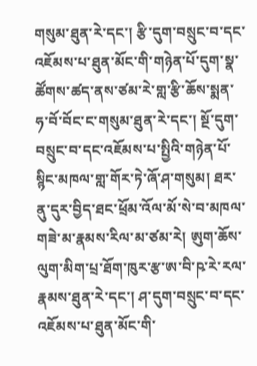གསུམ་ཐུན་རེ་དང་། རྩི་དུག་བསྲུང་བ་དང་འཇོམས་པ་ཐུན་མོང་གི་གཉེན་པོ་དུག་སྣ་ཚོགས་ཚད་ནས་ཙམ་རེ་གླ་རྩི་ཆོས་སྨན་ཧ་བོ་བོང་ང་གསུམ་ཐུན་རེ་དང་། སྔོ་དུག་བསྲུང་བ་དང་འཇོམས་པ་སྤྱིའི་གཉེན་པོ་སྙིང་མཁལ་གླ་གོར་ཏེ་ཞོ་ཤ་གསུམ། ཐར་ནུ་དུར་བྱིད་ཐང་ཕྲོམ་འོལ་མོ་སེ་བ་མཁལ་གཟེ་མ་རྣམས་རིལ་མ་ཙམ་རེ། ཨུག་ཆོས་ལུག་མིག་པྲ་ཐོག་ཁུར་རྩ་ཨ་བི་ཥ་རེ་རལ་རྣམས་ཐུན་རེ་དང་། ཤ་དུག་བསྲུང་བ་དང་འཇོམས་པ་ཐུན་མོང་གི་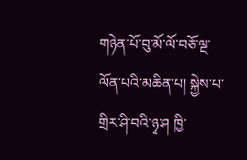གཉེན་པོ་བུ་མོ་ལོ་བཅོ་ལྔ་ལོན་པའི་མཆིན་པ། སྐྱེས་པ་གྲིར་ཤི་བའི་ཉྭ་ཤ ཁྱི་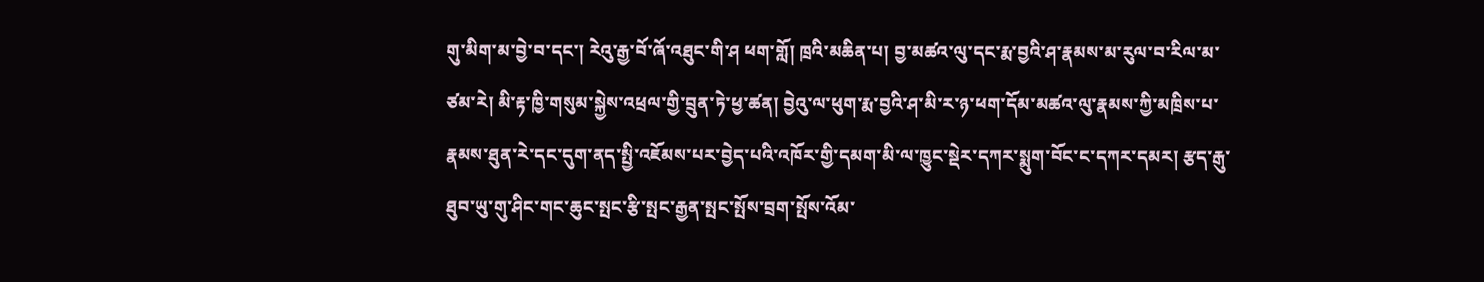གུ་མིག་མ་བྱེ་བ་དང་། རེའུ་རྒྱ་བོ་ཞོ་འཐུང་གི་ཤ ཕག་གློ། ཁྲའི་མཆིན་པ། བྱ་མཚའ་ལུ་དང་རྨ་བྱའི་ཤ་རྣམས་མ་རུལ་བ་རིལ་མ་ཙམ་རེ། མི་རྟ་ཁྱི་གསུམ་སྐྱེས་འཕྲལ་གྱི་བྲུན་ཏེ་ཕྱ་ཚན། བྱེའུ་ལ་ཕུག་རྨ་བྱའི་ཤ་མི་ར་ཉ་ཕག་དོམ་མཚའ་ལུ་རྣམས་ཀྱི་མཁྲིས་པ་རྣམས་ཐུན་རེ་དང་དུག་ནད་སྤྱི་འཇོམས་པར་བྱེད་པའི་འཁོར་གྱི་དམག་མི་ལ་ཁྱུང་སྡེར་དཀར་སྨུག་བོང་ང་དཀར་དམར། རྩད་རྒུ་ཐུབ་ཡུ་གུ་ཤིང་གང་ཆུང་སྤང་རྩི་སྤང་རྒྱན་སྤང་སྤོས་བྲག་སྤོས་འོམ་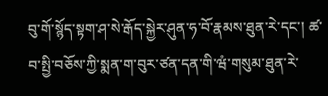བུ་གོ་སྙོད་སྟག་ཤ་སེ་རྒོད་སྐྱེར་ཤུན་ཧ་བོ་རྣམས་ཐུན་རེ་དང་། ཚ་བ་སྤྱི་བཅོས་ཀྱི་སྨན་ག་བུར་ཙན་དན་གི་ཝཾ་གསུམ་ཐུན་རེ་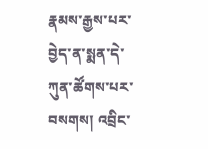རྣམས་རྒྱས་པར་བྱེད་ན་སྨན་དེ་ཀུན་ཚོགས་པར་བསགས། འབྲིང་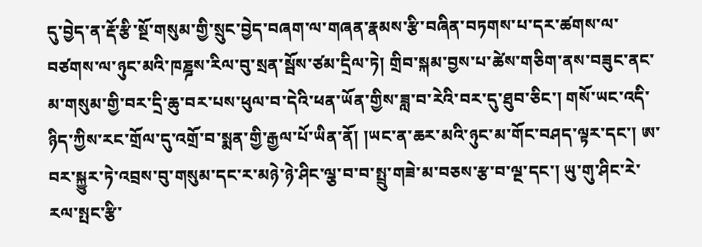དུ་བྱེད་ན་རྡོ་རྩི་སྔོ་གསུམ་གྱི་སྲུང་བྱེད་བཞག་ལ་གཞན་རྣམས་རྩི་བཞིན་བཏགས་པ་དར་ཚགས་ལ་བཙགས་ལ་ཉུང་མའི་ཁཎྜས་རིལ་བུ་སྲན་སྦོས་ཙམ་དྲིལ་ཏེ། གྲིབ་སྐམ་བྱས་པ་ཚེས་གཅིག་ནས་བཟུང་ནང་མ་གསུམ་གྱི་བར་དྲི་ཆུ་བར་པས་ཕུལ་བ་དེའི་ཕན་ཡོན་གྱིས་ཟླ་བ་རེའི་བར་དུ་ཐུབ་ཅིང་། གསོ་ཡང་འདི་ཉིད་ཀྱིས་རང་གྲོལ་དུ་འགྲོ་བ་སྨན་གྱི་རྒྱལ་པོ་ཡིན་ནོ། །ཡང་ན་ཆར་མའི་ཉུང་མ་གོང་བཤད་ལྟར་དང་། ཨ་བར་སྐྱུར་ཏེ་འབྲས་བུ་གསུམ་དང་ར་མཉེ་ཉེ་ཤིང་ལྕ་བ་བ་སྤྲུ་གཟེ་མ་བཅས་རྩ་བ་ལྔ་དང་། ཡུ་གུ་ཤིང་རེ་རལ་སྤང་རྩི་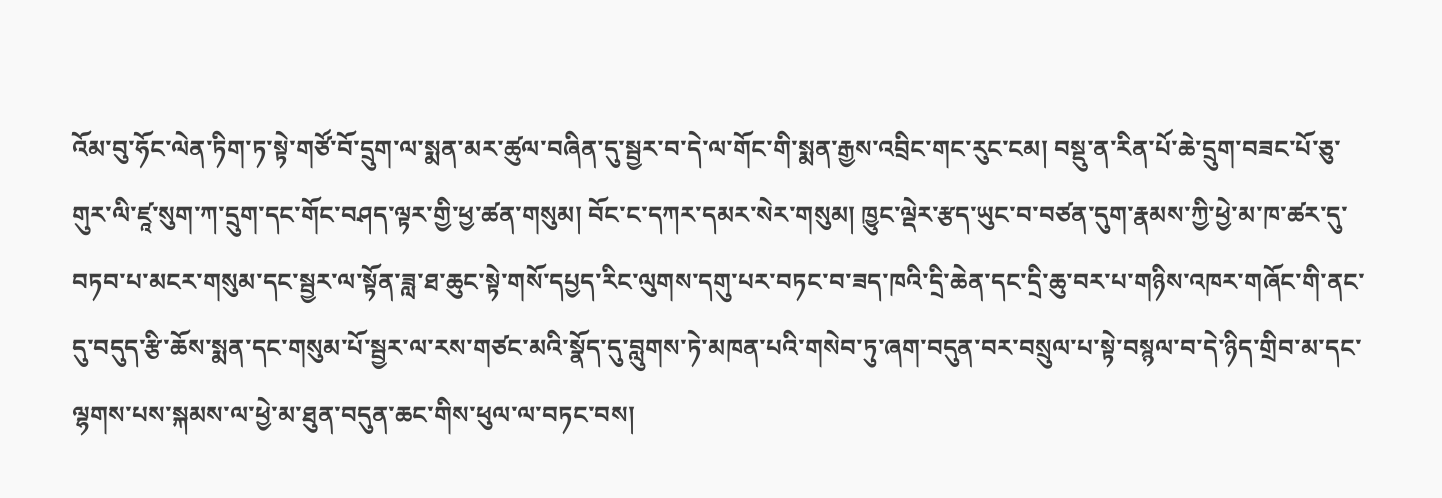འོམ་བུ་ཧོང་ལེན་ཏིག་ཏ་སྟེ་གཙོ་བོ་དྲུག་ལ་སྨན་མར་ཚུལ་བཞིན་དུ་སྦྱར་བ་དེ་ལ་གོང་གི་སྨན་རྒྱས་འབྲིང་གང་རུང་ངམ། བསྡུ་ན་རིན་པོ་ཆེ་དྲུག་བཟང་པོ་ཅུ་གུར་ལི་ཛཱ་སུག་ཀ་དྲུག་དང་གོང་བཤད་ལྟར་གྱི་ཕྱ་ཚན་གསུམ། བོང་ང་དཀར་དམར་སེར་གསུམ། ཁྱུང་ལྡེར་རྩད་ཡུང་བ་བཙན་དུག་རྣམས་ཀྱི་ཕྱེ་མ་ཁ་ཚར་དུ་བཏབ་པ་མངར་གསུམ་དང་སྦྱར་ལ་སྟོན་ཟླ་ཐ་ཆུང་སྟེ་གསོ་དཔྱད་རིང་ལུགས་དགུ་པར་བཏང་བ་ཟད་ཁའི་དྲི་ཆེན་དང་དྲི་ཆུ་བར་པ་གཉིས་འཁར་གཞོང་གི་ནང་དུ་བདུད་རྩི་ཆོས་སྨན་དང་གསུམ་པོ་སྦྱར་ལ་རས་གཙང་མའི་སྣོད་དུ་བླུགས་ཏེ་མཁན་པའི་གསེབ་ཏུ་ཞག་བདུན་བར་བསྲུལ་པ་སྟེ་བསྙལ་བ་དེ་ཉིད་གྲིབ་མ་དང་ལྷགས་པས་སྐམས་ལ་ཕྱེ་མ་ཐུན་བདུན་ཆང་གིས་ཕུལ་ལ་བཏང་བས།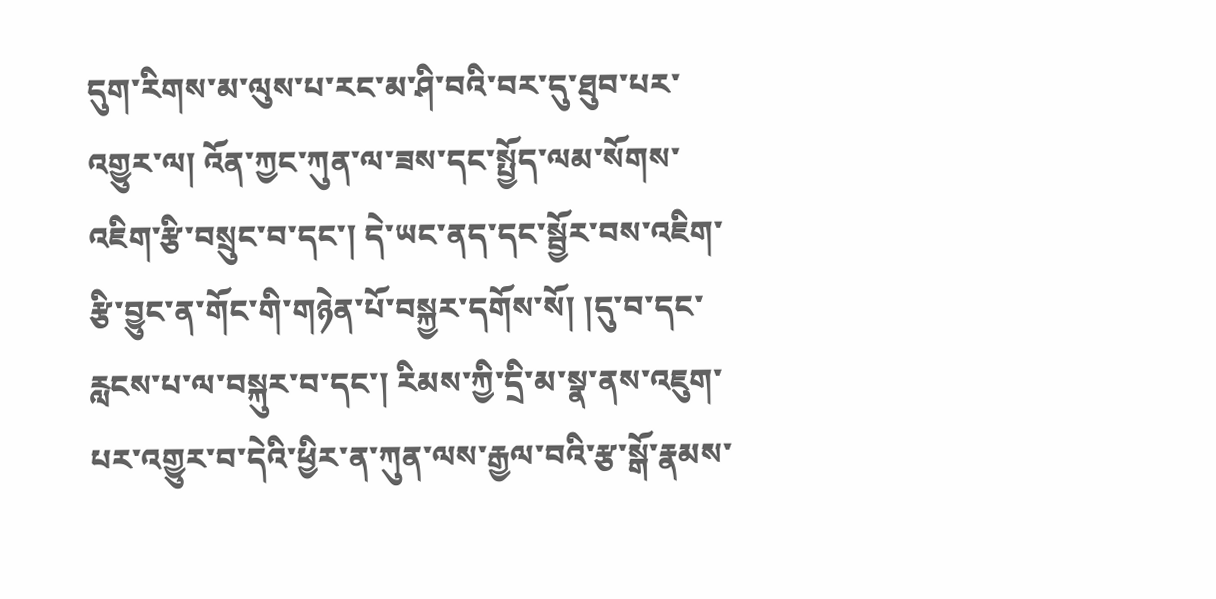དུག་རིགས་མ་ལུས་པ་རང་མ་ཤི་བའི་བར་དུ་ཐུབ་པར་འགྱུར་ལ། འོན་ཀྱང་ཀུན་ལ་ཟས་དང་སྤྱོད་ལམ་སོགས་འཇིག་རྩི་བསྲུང་བ་དང་། དེ་ཡང་ནད་དང་སྦྱོར་བས་འཇིག་རྩི་བྱུང་ན་གོང་གི་གཉེན་པོ་བསྐྱར་དགོས་སོ། །དུ་བ་དང་རླངས་པ་ལ་བསྐུར་བ་དང་། རིམས་ཀྱི་དྲི་མ་སྣ་ནས་འཇུག་པར་འགྱུར་བ་དེའི་ཕྱིར་ན་ཀུན་ལས་རྒྱལ་བའི་རྩ་སྒོ་རྣམས་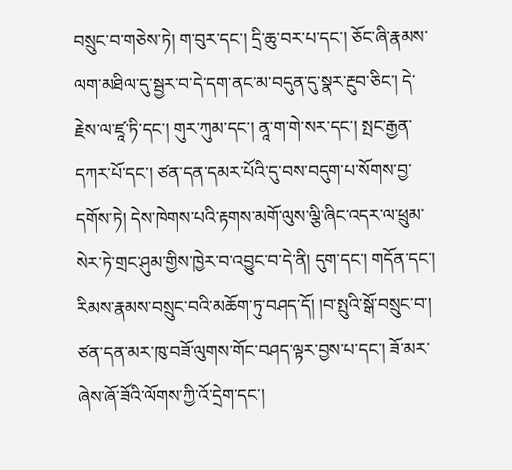བསྲུང་བ་གཅེས་ཏེ། ག་བུར་དང་། དྲི་ཆུ་བར་པ་དང་། ཅོང་ཞི་རྣམས་ལག་མཐིལ་དུ་སྦྱར་བ་དེ་དག་ནང་མ་བདུན་དུ་སྣར་རྔུབ་ཅིང་། དེ་རྗེས་ལ་ཛཱ་ཏི་དང་། གུར་ཀུམ་དང་། ནཱ་ག་གེ་སར་དང་། སྤང་རྒྱན་དཀར་པོ་དང་། ཙན་དན་དམར་པོའི་དུ་བས་བདུག་པ་སོགས་བྱ་དགོས་ཏེ། དེས་ཁེགས་པའི་རྟགས་མགོ་ལུས་ལྕི་ཞིང་འདར་ལ་ཕྲུམ་སེར་ཏེ་གྲང་ཤུམ་གྱིས་ཁྱེར་བ་འབྱུང་བ་དེ་ནི། དུག་དང་། གདོན་དང་། རིམས་རྣམས་བསྲུང་བའི་མཆོག་ཏུ་བཤད་དོ། །བ་སྤུའི་སྒོ་བསྲུང་བ་། ཙན་དན་མར་ཁུ་བཟོ་ལུགས་གོང་བཤད་ལྟར་བྱས་པ་དང་། ཟོ་མར་ཞེས་ཞོ་ཟོའི་ལོགས་ཀྱི་འོ་དྲེག་དང་།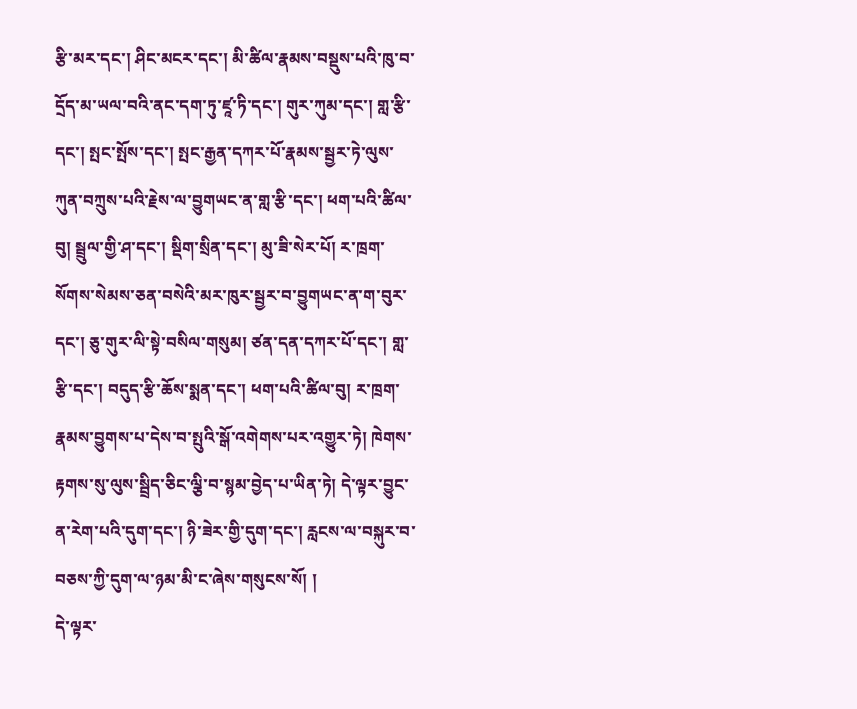རྩི་མར་དང་། ཤིང་མངར་དང་། མི་ཚིལ་རྣམས་བསྡུས་པའི་ཁུ་བ་དྲོད་མ་ཡལ་བའི་ནང་དག་ཏུ་ཛཱ་ཏི་དང་། གུར་ཀུམ་དང་། གླ་རྩི་དང་། སྤང་སྤོས་དང་། སྤང་རྒྱན་དཀར་པོ་རྣམས་སྦྱར་ཏེ་ལུས་ཀུན་བཀྲུས་པའི་རྗེས་ལ་བྱུགཡང་ན་གླ་རྩི་དང་། ཕག་པའི་ཚིལ་བུ། སྦྲུལ་གྱི་ཤ་དང་། སྡིག་སྲིན་དང་། མུ་ཟི་སེར་པོ། ར་ཁྲག་སོགས་སེམས་ཅན་བསེའི་མར་ཁུར་སྦྱར་བ་བྱུགཡང་ན་ག་བུར་དང་། ཅུ་གུར་ལི་སྟེ་བསིལ་གསུམ། ཙན་དན་དཀར་པོ་དང་། གླ་རྩི་དང་། བདུད་རྩི་ཆོས་སྨན་དང་། ཕག་པའི་ཚིལ་བུ། ར་ཁྲག་རྣམས་བྱུགས་པ་དེས་བ་སྤུའི་སྒོ་འགེགས་པར་འགྱུར་ཏེ། ཁེགས་རྟགས་སུ་ལུས་སྦྲིད་ཅིང་ལྕི་བ་སྙམ་བྱེད་པ་ཡིན་ཏེ། དེ་ལྟར་བྱུང་ན་རེག་པའི་དུག་དང་། ཉི་ཟེར་གྱི་དུག་དང་། རླངས་ལ་བསྐུར་བ་བཅས་ཀྱི་དུག་ལ་ཉམ་མི་ང་ཞེས་གསུངས་སོ། །
དེ་ལྟར་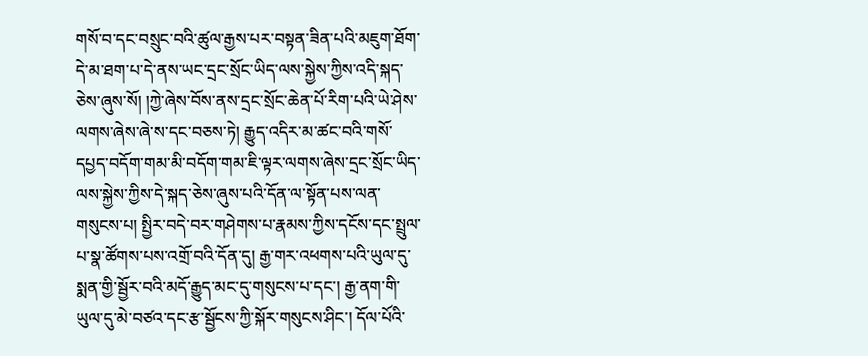གསོ་བ་དང་བསྲུང་བའི་ཚུལ་རྒྱས་པར་བསྟན་ཟིན་པའི་མཇུག་ཐོག་དེ་མ་ཐག་པ་དེ་ནས་ཡང་དྲང་སྲོང་ཡིད་ལས་སྐྱེས་ཀྱིས་འདི་སྐད་ཅེས་ཞུས་སོ། །ཀྱེ་ཞེས་བོས་ནས་དྲང་སྲོང་ཆེན་པོ་རིག་པའི་ཡེ་ཤེས་ལགས་ཞེས་ཞེ་ས་དང་བཅས་ཏེ། རྒྱུད་འདིར་མ་ཚང་བའི་གསོ་དཔྱད་བདོག་གམ་མི་བདོག་གམ་ཇི་ལྟར་ལགས་ཞེས་དྲང་སྲོང་ཡིད་ལས་སྐྱེས་ཀྱིས་དེ་སྐད་ཅེས་ཞུས་པའི་དོན་ལ་སྟོན་པས་ལན་གསུངས་པ། སྤྱིར་བདེ་བར་གཤེགས་པ་རྣམས་ཀྱིས་དངོས་དང་སྤྲུལ་པ་སྣ་ཚོགས་པས་འགྲོ་བའི་དོན་དུ། རྒྱ་གར་འཕགས་པའི་ཡུལ་དུ་སྨན་གྱི་སྦྱོར་བའི་མདོ་རྒྱུད་མང་དུ་གསུངས་པ་དང་། རྒྱ་ནག་གི་ཡུལ་དུ་མེ་བཙའ་དང་རྩ་སྦྱོངས་ཀྱི་སྐོར་གསུངས་ཤིང་། དོལ་པོའི་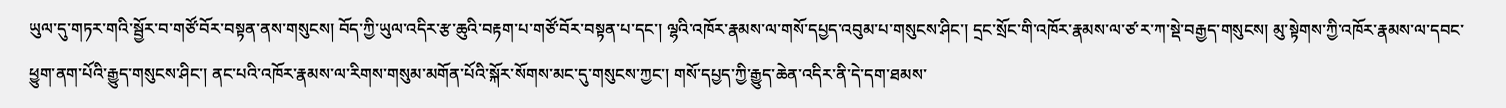ཡུལ་དུ་གཏར་གའི་སྦྱོར་བ་གཙོ་བོར་བསྟན་ནས་གསུངས། བོད་ཀྱི་ཡུལ་འདིར་རྩ་ཆུའི་བརྟག་པ་གཙོ་བོར་བསྟན་པ་དང་། ལྷའི་འཁོར་རྣམས་ལ་གསོ་དཔྱད་འབུམ་པ་གསུངས་ཤིང་། དྲང་སྲོང་གི་འཁོར་རྣམས་ལ་ཙ་ར་ཀ་སྡེ་བརྒྱད་གསུངས། མུ་སྟེགས་ཀྱི་འཁོར་རྣམས་ལ་དབང་ཕྱུག་ནག་པོའི་རྒྱུད་གསུངས་ཤིང་། ནང་པའི་འཁོར་རྣམས་ལ་རིགས་གསུམ་མགོན་པོའི་སྐོར་སོགས་མང་དུ་གསུངས་ཀྱང་། གསོ་དཔྱད་ཀྱི་རྒྱུད་ཆེན་འདིར་ནི་དེ་དག་ཐམས་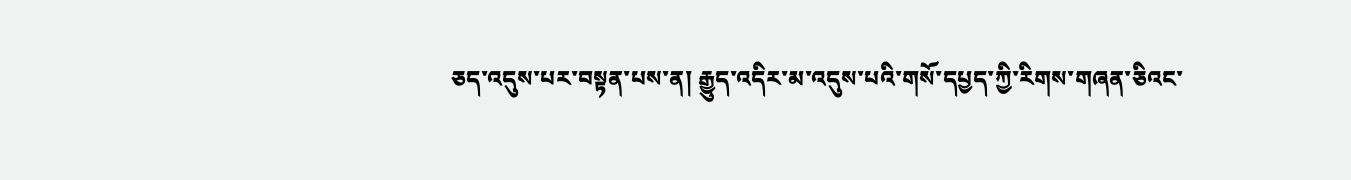ཅད་འདུས་པར་བསྟན་པས་ན། རྒྱུད་འདིར་མ་འདུས་པའི་གསོ་དཔྱད་ཀྱི་རིགས་གཞན་ཅིའང་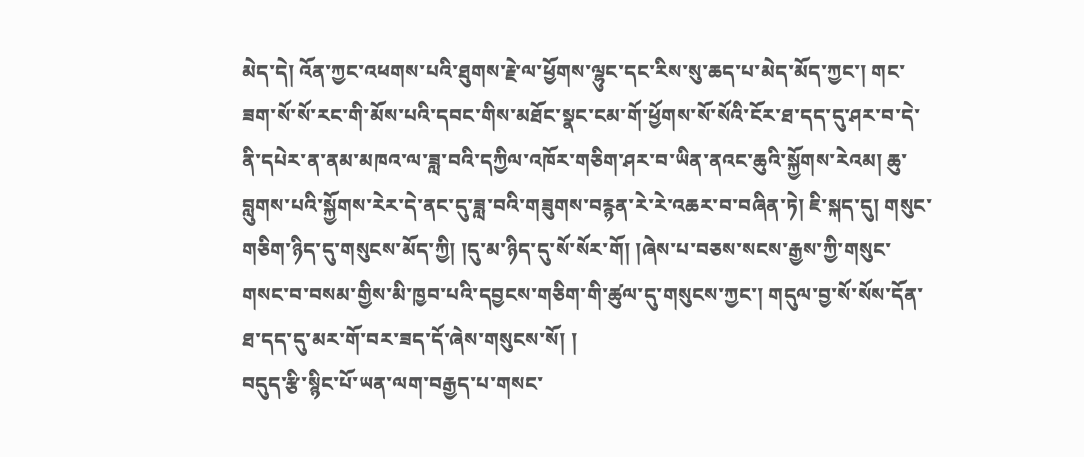མེད་དེ། འོན་ཀྱང་འཕགས་པའི་ཐུགས་རྗེ་ལ་ཕྱོགས་ལྷུང་དང་རིས་སུ་ཆད་པ་མེད་མོད་ཀྱང་། གང་ཟག་སོ་སོ་རང་གི་མོས་པའི་དབང་གིས་མཐོང་སྣང་ངམ་གོ་ཕྱོགས་སོ་སོའི་ངོར་ཐ་དད་དུ་ཤར་བ་དེ་ནི་དཔེར་ན་ནམ་མཁའ་ལ་ཟླ་བའི་དཀྱིལ་འཁོར་གཅིག་ཤར་བ་ཡིན་ནའང་ཆུའི་སྐྱོགས་རེའམ། ཆུ་བླུགས་པའི་སྐྱོགས་རེར་དེ་ནང་དུ་ཟླ་བའི་གཟུགས་བརྙན་རེ་རེ་འཆར་བ་བཞིན་ཏེ། ཇི་སྐད་དུ། གསུང་གཅིག་ཉིད་དུ་གསུངས་མོད་ཀྱི། །དུ་མ་ཉིད་དུ་སོ་སོར་གོ། །ཞེས་པ་བཅས་སངས་རྒྱས་ཀྱི་གསུང་གསང་བ་བསམ་གྱིས་མི་ཁྱབ་པའི་དབྱངས་གཅིག་གི་ཚུལ་དུ་གསུངས་ཀྱང་། གདུལ་བྱ་སོ་སོས་དོན་ཐ་དད་དུ་མར་གོ་བར་ཟད་དོ་ཞེས་གསུངས་སོ། །
བདུད་རྩི་སྙིང་པོ་ཡན་ལག་བརྒྱད་པ་གསང་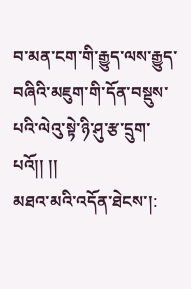བ་མན་ངག་གི་རྒྱུད་ལས་རྒྱུད་བཞིའི་མཇུག་གི་དོན་བསྡུས་པའི་ལེའུ་སྟེ་ཉི་ཤུ་རྩ་དྲུག་པའོ།། །།
མཐའ་མའི་འདོན་ཐེངས་།: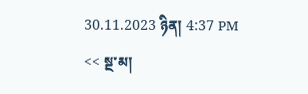30.11.2023 ཉིན། 4:37 PM
<< སྔ་མ།